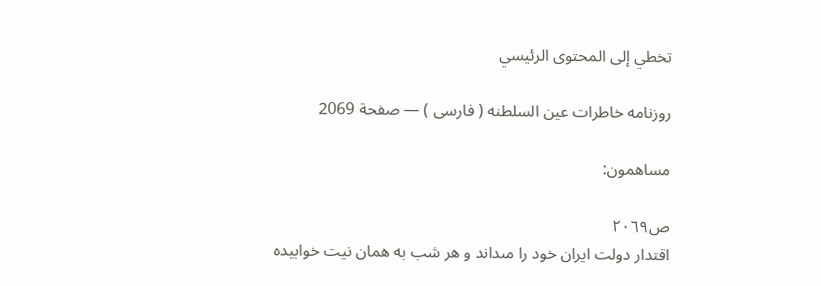تخطي إلى المحتوى الرئيسي

روزنامه خاطرات عين السلطنه ( فارسى ) — صفحة 2069

مساهمون:

ص٢٠٦٩
اقتدار دولت ايران خود را مىداند و هر شب به همان نيت خوابيده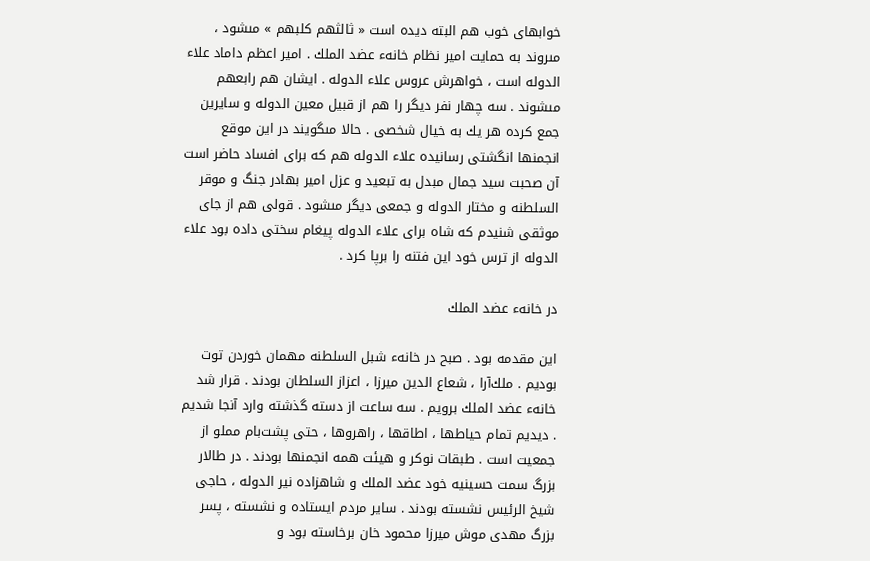خوابهاى خوب هم البته ديده است « ثالثهم كلبهم » مىشود ، مىروند به حمايت امير نظام خانهء عضد الملك . امير اعظم داماد علاء الدوله است ، خواهرش عروس علاء الدوله . ايشان هم رابعهم مىشوند . سه چهار نفر ديگر را هم از قبيل معين الدوله و سايرين جمع كرده هر يك به خيال شخصى . حالا مىگويند در اين موقع انجمنها انگشتى رسانيده علاء الدوله هم كه براى افساد حاضر است آن صحبت سيد جمال مبدل به تبعيد و عزل امير بهادر جنگ و موقر السلطنه و مختار الدوله و جمعى ديگر مىشود . قولى هم از جاى موثقى شنيدم كه شاه براى علاء الدوله پيغام سختى داده بود علاء الدوله از ترس خود اين فتنه را برپا كرد .

در خانهء عضد الملك

اين مقدمه بود . صبح در خانهء شبل السلطنه مهمان خوردن توت بوديم . ملك‌آرا ، شعاع الدين ميرزا ، اعزاز السلطان بودند . قرار شد خانهء عضد الملك برويم . سه ساعت از دسته گذشته وارد آنجا شديم . ديديم تمام حياطها ، اطاقها ، راهروها ، حتى پشت‌بام مملو از جمعيت است . طبقات نوكر و هيئت همه انجمنها بودند . در طالار بزرگ سمت حسينيه خود عضد الملك و شاهزاده نير الدوله ، حاجى شيخ الرئيس نشسته بودند . ساير مردم ايستاده و نشسته ، پسر بزرگ مهدى موش ميرزا محمود خان برخاسته بود و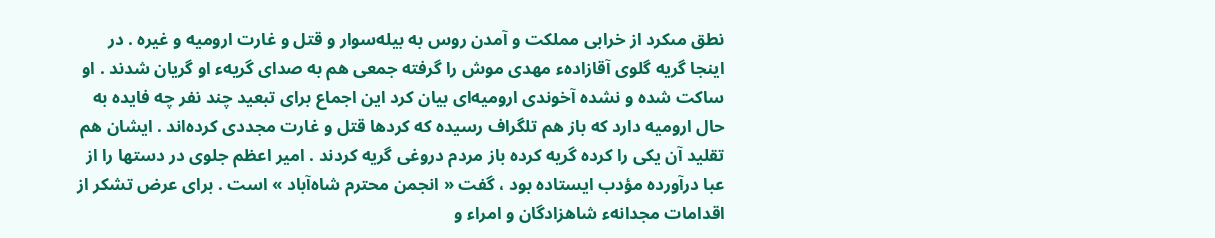نطق مىكرد از خرابى مملكت و آمدن روس به بيله‌سوار و قتل و غارت اروميه و غيره . در اينجا گريه گلوى آقازادهء مهدى موش را گرفته جمعى هم به صداى گريهء او گريان شدند . او ساكت شده و نشده آخوندى اروميه‌اى بيان كرد اين اجماع براى تبعيد چند نفر چه فايده به حال اروميه دارد كه باز هم تلگراف رسيده كه كردها قتل و غارت مجددى كرده‌اند . ايشان هم تقليد آن يكى را كرده گريه كرده باز مردم دروغى گريه كردند . امير اعظم جلوى در دستها را از عبا درآورده مؤدب ايستاده بود ، گفت « انجمن محترم شاه‌آباد » است . براى عرض تشكر از اقدامات مجدانهء شاهزادگان و امراء و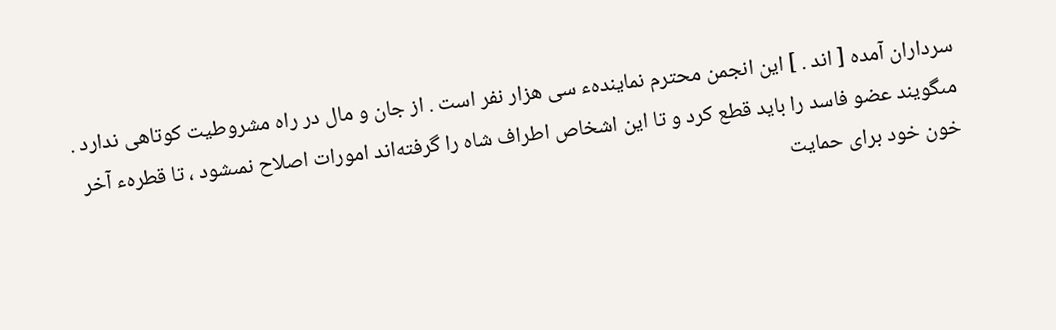سرداران آمده [ اند . ] اين انجمن محترم نمايندهء سى هزار نفر است . از جان و مال در راه مشروطيت كوتاهى ندارد . مىگويند عضو فاسد را بايد قطع كرد و تا اين اشخاص اطراف شاه را گرفته‌اند امورات اصلاح نمىشود ، تا قطرهء آخر خون خود براى حمايت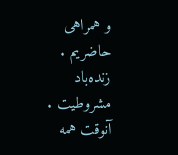و همراهى حاضريم . زنده‌باد مشروطيت . آنوقت همه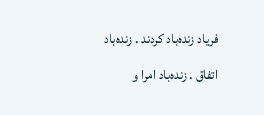فرياد زنده‌باد كردند . زنده‌باد اتفاق . زنده‌باد امرا و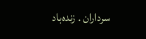سرداران . زنده‌باد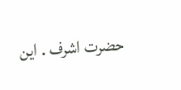حضرت اشرف . اين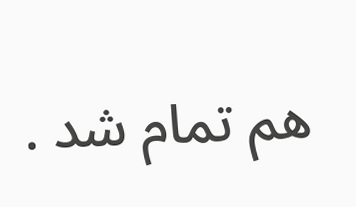هم تمام شد .